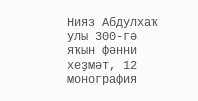Нияз Абдулхаҡ улы 300-гә яҡын фәнни хеҙмәт, 12 монография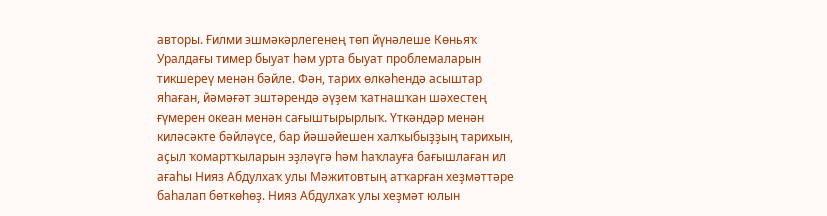авторы. Ғилми эшмәкәрлегенең төп йүнәлеше Көньяҡ Уралдағы тимер быуат һәм урта быуат проблемаларын тикшереү менән бәйле. Фән, тарих өлкәһендә асыштар яһаған, йәмәғәт эштәрендә әүҙем ҡатнашҡан шәхестең ғүмерен океан менән сағыштырырлыҡ. Үткәндәр менән киләсәкте бәйләүсе, бар йәшәйешен халҡыбыҙҙың тарихын, аҫыл ҡомартҡыларын эҙләүгә һәм һаҡлауға бағышлаған ил ағаһы Нияз Абдулхаҡ улы Мәжитовтың атҡарған хеҙмәттәре баһалап бөткөһөҙ. Нияз Абдулхаҡ улы хеҙмәт юлын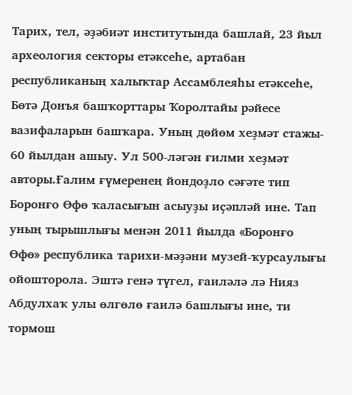Тарих, тел, әҙәбиәт институтында башлай, 23 йыл археология секторы етәксеһе, артабан республиканың халыҡтар Ассамблеяһы етәксеһе, Бөтә Донъя башҡорттары Ҡоролтайы рәйесе вазифаларын башҡара. Уның дөйөм хеҙмәт стажы- 60 йылдан ашыу. Ул 500-ләгән ғилми хеҙмәт авторы.Ғалим ғүмеренең йондоҙло сәғәте тип Боронғо Өфө ҡаласығын асыуҙы иҫәпләй ине. Тап уның тырышлығы менән 2011 йылда «Боронғо Өфө» республика тарихи-мәҙәни музей-ҡурсаулығы ойошторола. Эштә генә түгел, ғаиләлә лә Нияз Абдулхаҡ улы өлгөлө ғаилә башлығы ине, ти тормош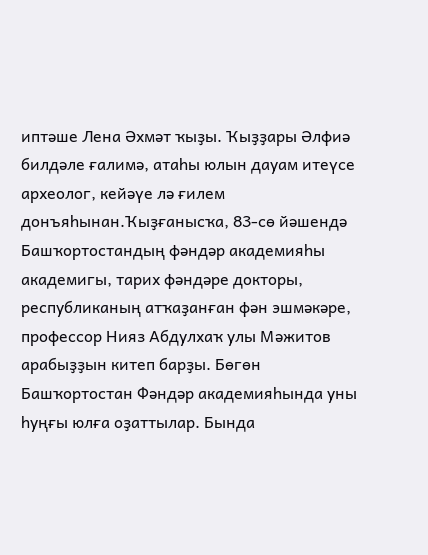иптәше Лена Әхмәт ҡыҙы. Ҡыҙҙары Әлфиә билдәле ғалимә, атаһы юлын дауам итеүсе археолог, кейәүе лә ғилем донъяһынан.Ҡыҙғанысҡа, 83-сө йәшендә Башҡортостандың фәндәр академияһы академигы, тарих фәндәре докторы, республиканың атҡаҙанған фән эшмәкәре, профессор Нияз Абдулхаҡ улы Мәжитов арабыҙҙын китеп барҙы. Бөгөн Башҡортостан Фәндәр академияһында уны һуңғы юлға оҙаттылар. Бында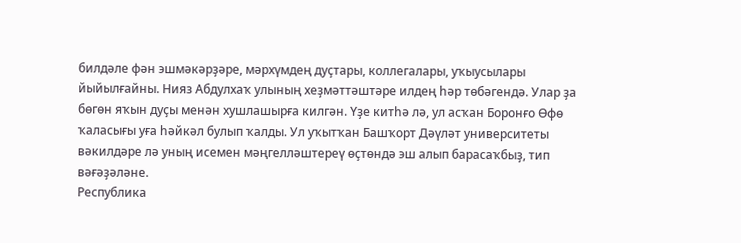билдәле фән эшмәкәрҙәре, мәрхүмдең дуҫтары, коллегалары, уҡыусылары йыйылғайны. Нияз Абдулхаҡ улының хеҙмәттәштәре илдең һәр төбәгендә. Улар ҙа бөгөн яҡын дуҫы менән хушлашырға килгән. Үҙе китһә лә, ул асҡан Боронғо Өфө ҡаласығы уға һәйкәл булып ҡалды. Ул уҡытҡан Башҡорт Дәүләт университеты вәкилдәре лә уның исемен мәңгелләштереү өҫтөндә эш алып барасаҡбыҙ, тип вәғәҙәләне.
Республика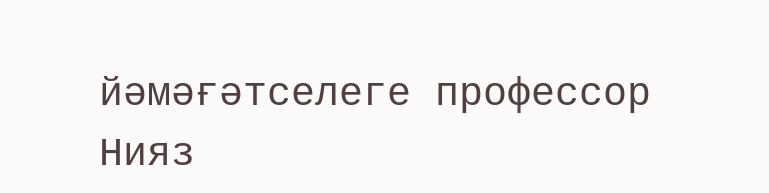йәмәғәтселеге профессор Нияз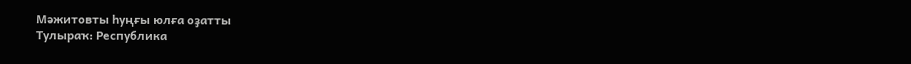Мәжитовты һуңғы юлға оҙатты
Тулыраҡ: Республика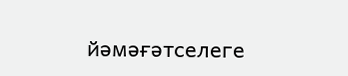йәмәғәтселеге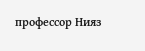профессор Нияз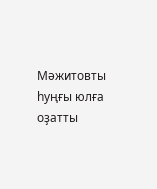Мәжитовты һуңғы юлға оҙатты